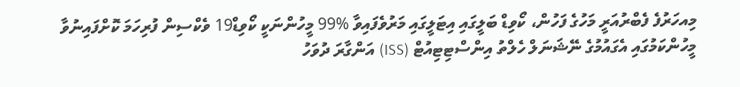މިއހަރުފެ ފެބްރުއަރީ މަހުގެ ފަހުން، ކޯވިޑް ބަލީގައި އިޓަލީގައި މަރުވެފައިވާ %99 މީހުންނަކީ ކޯވިޑް19 ވެކްސިން ފުރިހަމަ ކޮށްފައިނުވާ މީހުންކަމުގައި އެގައުމުގެ ނޭޝަނަލް ހެލްތު އިންސްޓިޓިއުޓް (ISS) އަންގާރަ ދުވަހު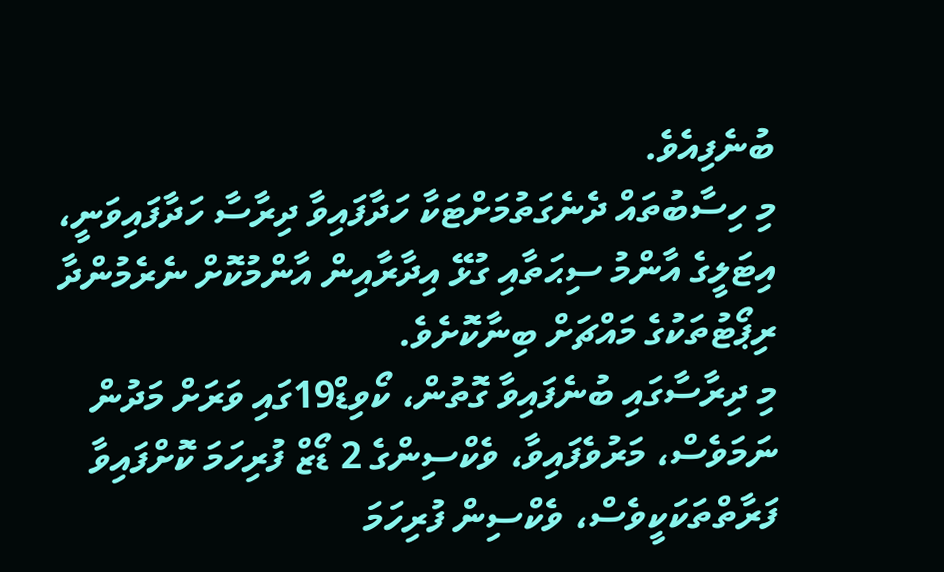ބުނެފިއެވެ.
މި ހިސާބުތައް ދެނެގަތުމަށްޓަކާ ހަދާފައިވާ ދިރާސާ ހަދާފައިވަނީ، އިޓަލީގެ އާންމު ސިޙަތާއި ގުޅޭ އިދާރާއިން އާންމުކޮށް ނެރެމުންދާ ރިޕޯޓުތަކުގެ މައްޗަށް ބިނާކޮށެވެ.
މި ދިރާސާގައި ބުނެފައިވާ ގޮތުން، ކޯވިޑް19ގައި ވަރަށް މަދުން ނަމަވެސް، މަރުވެފައިވާ، ވެކްސިންގެ 2 ޑޯޒް ފުރިހަމަ ކޮށްފައިވާ ފަރާތްތަކަކީވެސް، ވެކްސިން ފުރިހަމަ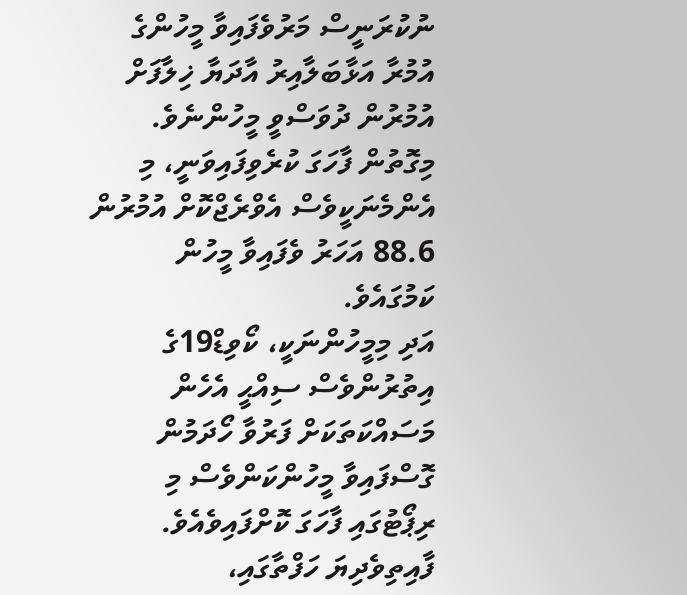ނުކުރަނީސް މަރުވެފައިވާ މީހުންގެ އުމުރާ އަޅާބަލާއިރު އާދަޔާ ޚިލާފަށް އުމުރުން ދުވަސްވީ މީހުންނެވެ. މިގޮތުން ފާހަގަ ކުރެވިފައިވަނީ، މި އެންމެނަކީވެސް އެވްރެޖްކޮށް އުމުރުން 88.6 އަހަރު ވެފައިވާ މީހުން ކަމުގައެވެ.
އަދި މިމީހުންނަކީ، ކޯވިޑް19ގެ އިތުރުންވެސް ސިއްޙީ އެހެން މަސައްކަތަކަށް ފަރުވާ ހޯދަމުން ގޮސްފައިވާ މީހުންކަންވެސް މި ރިޕޯޓުގައި ފާހަގަ ކޮށްފައިވެއެވެ.
ފާއިތިވެދިޔަ ހަފްތާގައި،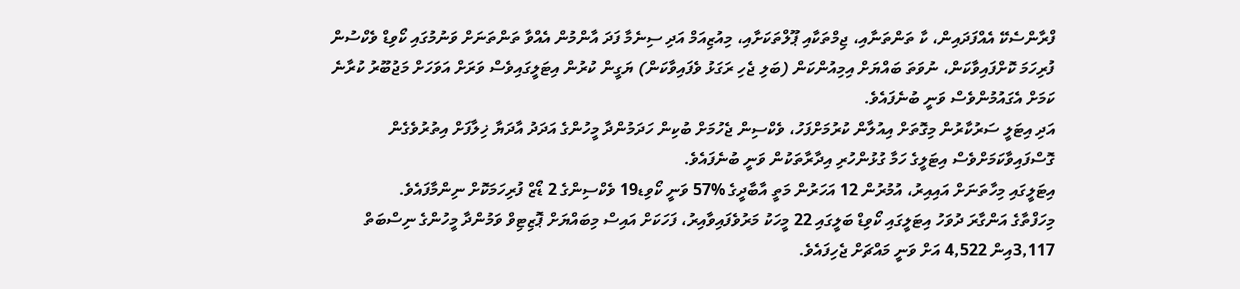ފްރާންސެކޭ އެއްފަދައިން، ކާ ތަންތަނާއި، ޖިމްތަކާއި ޕޫލްތަކަށާއި، މިއުޒިއަމް އަދި ސިނެމާ ފަދަ އާންމުން އެއްވާ ތަންތަނަށް ވަނުމުގައި ކޯވިޑް ވެކްސުން ފުރިހަމަ ކޮށްފައިވާކަން، ނުވަތަ ބައްޔަށް އިމިއުންކަން (ބަލި ޖެހި ރަގަޅު ވެފައިވާކަން) ޔަގީން ކުރުން އިޓަލީގައިވެސް ވަރަށް އަވަހަށް މަޖުބޫރު ކުރާނެ ކަމަށް އެގައުމުންވެސް ވަނީ ބުނެފައެވެ.
އަދި އިޓަލީ ސަރުކާރުން މިގޮތަށް އިއުލާން ކުރުމަށްފަހު، ވެކްސިން ޖެހުމަށް ބުކިން ހަދަމުންދާ މީހުންގެ އަދަދު އާދަޔާ ޚިލާފަށް އިތުރުވެގެން ގޮސްފައިވާކަމަށްވެސް އިޓަލީގެ ހަމާ ގުޅުންހުރި އިދާރާތަކުން ވަނީ ބުނެފައެވެ.
އިޓަލީގައި މިހާތަނަށް އައިއިރު، އުމުރުން 12 އަހަރުން މަތީ އާބާދީގެ %57 ވަނީ ކޯވިޑ19 ވެކްސިންގެ 2 ޑޯޒް ފުރިހަމަކޮށް ނިންމާފައެވެ.
މިހަފްތާގެ އަންގާރަ ދުވަހު އިޓަލީގައި ކޯވިޑް ބަލީގައި 22 މީހަކު މަރުވެފައިވާއިރު، ފަހަކަށް އައިސް މިބައްޔަށް ޕޮޒިޓިވް ވަމުންދާ މީހުންގެ ނިސްބަތް 3,117އިން 4,522 އަށް ވަނީ މައްޗަށް ޖެހިފައެވެ.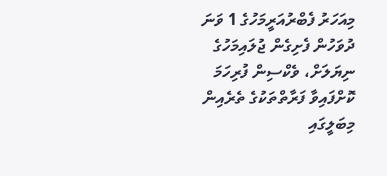މިއަހަރު ފެބްރުއަރީމަހުގެ 1 ވަނަ ދުވަހުން ފެށިގެން ޖުލައިމަހުގެ ނިޔަލަށް، ވެކްސިން ފުރިހަމަ ކޮށްފައިވާ ފަރާތްތަކުގެ ތެރެއިން މިބަލީގައި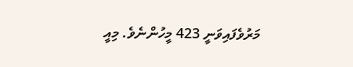މަރުވެފައިވަނީ 423 މީހުންނެވެ. މިއީ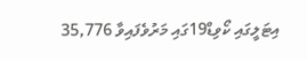އިޓަލީގައި ކޯވިޑް19ގައި މަރުވެފައިވާ 35,776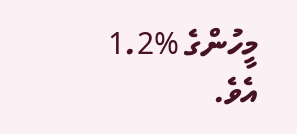މީހުންގެ %1.2 އެވެ.